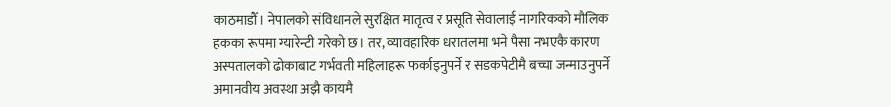काठमाडौँ। नेपालको संविधानले सुरक्षित मातृत्व र प्रसूति सेवालाई नागरिकको मौलिक हकका रूपमा ग्यारेन्टी गरेको छ। तर, व्यावहारिक धरातलमा भने पैसा नभएकै कारण अस्पतालको ढोकाबाट गर्भवती महिलाहरू फर्काइनुपर्ने र सडकपेटीमै बच्चा जन्माउनुपर्ने अमानवीय अवस्था अझै कायमै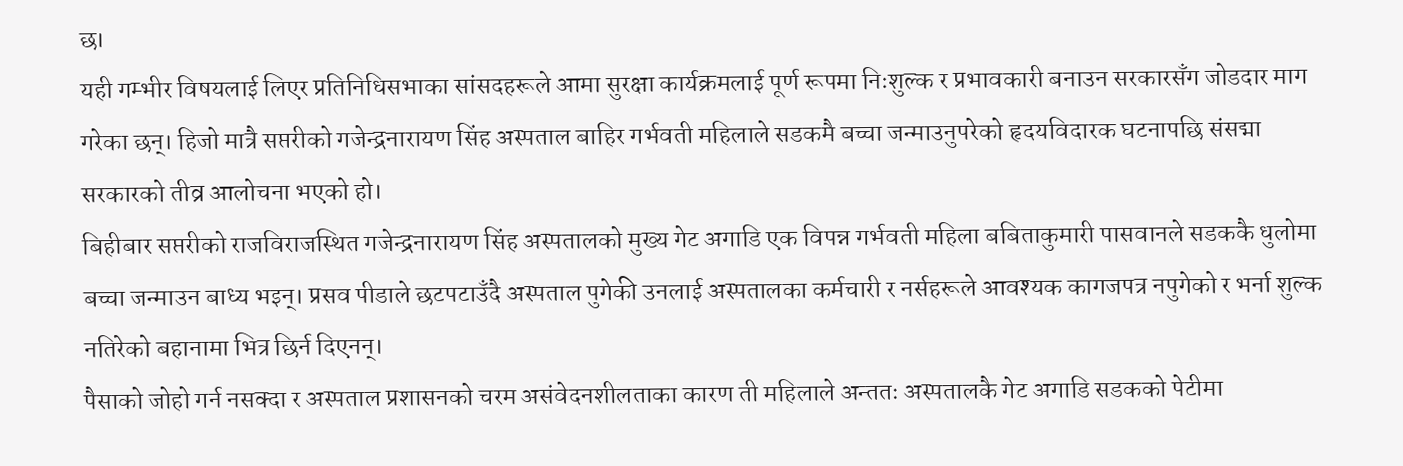छ।
यही गम्भीर विषयलाई लिएर प्रतिनिधिसभाका सांसदहरूले आमा सुरक्षा कार्यक्रमलाई पूर्ण रूपमा निःशुल्क र प्रभावकारी बनाउन सरकारसँग जोडदार माग गरेका छन्। हिजो मात्रै सप्तरीको गजेन्द्रनारायण सिंह अस्पताल बाहिर गर्भवती महिलाले सडकमै बच्चा जन्माउनुपरेको हृदयविदारक घटनापछि संसद्मा सरकारको तीव्र आलोचना भएको हो।
बिहीबार सप्तरीको राजविराजस्थित गजेन्द्रनारायण सिंह अस्पतालको मुख्य गेट अगाडि एक विपन्न गर्भवती महिला बबिताकुमारी पासवानले सडककै धुलोमा बच्चा जन्माउन बाध्य भइन्। प्रसव पीडाले छटपटाउँदै अस्पताल पुगेकी उनलाई अस्पतालका कर्मचारी र नर्सहरूले आवश्यक कागजपत्र नपुगेको र भर्ना शुल्क नतिरेको बहानामा भित्र छिर्न दिएनन्।
पैसाको जोहो गर्न नसक्दा र अस्पताल प्रशासनको चरम असंवेदनशीलताका कारण ती महिलाले अन्ततः अस्पतालकै गेट अगाडि सडकको पेटीमा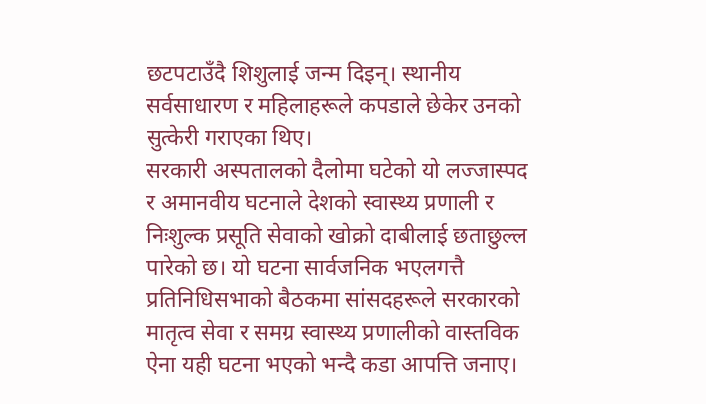छटपटाउँदै शिशुलाई जन्म दिइन्। स्थानीय सर्वसाधारण र महिलाहरूले कपडाले छेकेर उनको सुत्केरी गराएका थिए।
सरकारी अस्पतालको दैलोमा घटेको यो लज्जास्पद र अमानवीय घटनाले देशको स्वास्थ्य प्रणाली र निःशुल्क प्रसूति सेवाको खोक्रो दाबीलाई छताछुल्ल पारेको छ। यो घटना सार्वजनिक भएलगत्तै प्रतिनिधिसभाको बैठकमा सांसदहरूले सरकारको मातृत्व सेवा र समग्र स्वास्थ्य प्रणालीको वास्तविक ऐना यही घटना भएको भन्दै कडा आपत्ति जनाए।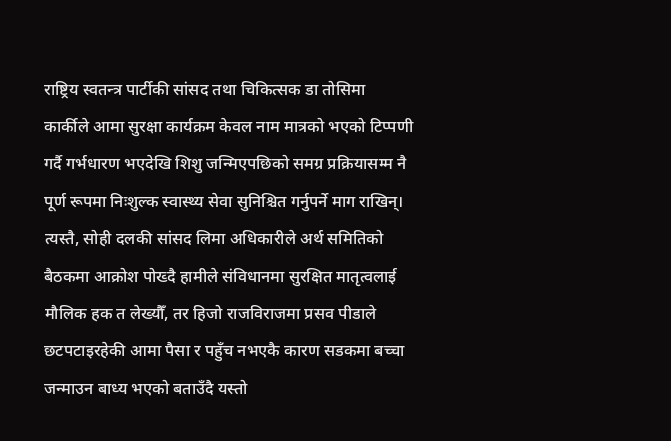राष्ट्रिय स्वतन्त्र पार्टीकी सांसद तथा चिकित्सक डा तोसिमा कार्कीले आमा सुरक्षा कार्यक्रम केवल नाम मात्रको भएको टिप्पणी गर्दै गर्भधारण भएदेखि शिशु जन्मिएपछिको समग्र प्रक्रियासम्म नै पूर्ण रूपमा निःशुल्क स्वास्थ्य सेवा सुनिश्चित गर्नुपर्ने माग राखिन्।
त्यस्तै, सोही दलकी सांसद लिमा अधिकारीले अर्थ समितिको बैठकमा आक्रोश पोख्दै हामीले संविधानमा सुरक्षित मातृत्वलाई मौलिक हक त लेख्यौँ, तर हिजो राजविराजमा प्रसव पीडाले छटपटाइरहेकी आमा पैसा र पहुँच नभएकै कारण सडकमा बच्चा जन्माउन बाध्य भएको बताउँदै यस्तो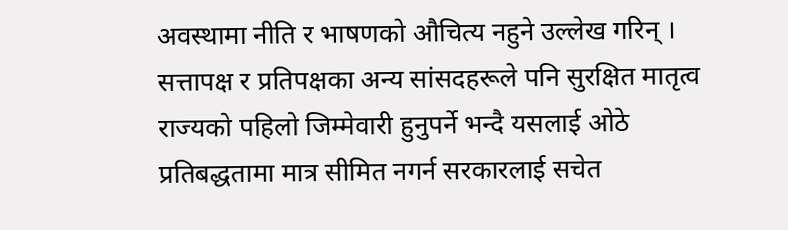अवस्थामा नीति र भाषणको औचित्य नहुने उल्लेख गरिन् ।
सत्तापक्ष र प्रतिपक्षका अन्य सांसदहरूले पनि सुरक्षित मातृत्व राज्यको पहिलो जिम्मेवारी हुनुपर्ने भन्दै यसलाई ओठे प्रतिबद्धतामा मात्र सीमित नगर्न सरकारलाई सचेत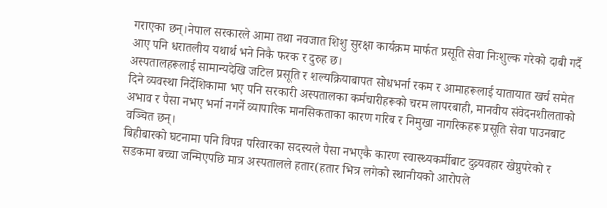गराएका छन्।नेपाल सरकारले आमा तथा नवजात शिशु सुरक्षा कार्यक्रम मार्फत प्रसूति सेवा निःशुल्क गरेको दाबी गर्दै आए पनि धरातलीय यथार्थ भने निकै फरक र दुरुह छ।
अस्पतालहरूलाई सामान्यदेखि जटिल प्रसूति र शल्यक्रियाबापत सोधभर्ना रकम र आमाहरूलाई यातायात खर्च समेत दिने व्यवस्था निर्देशिकामा भए पनि सरकारी अस्पतालका कर्मचारीहरूको चरम लापरबाही, मानवीय संवेदनशीलताको अभाव र पैसा नभए भर्ना नगर्ने व्यापारिक मानसिकताका कारण गरिब र निमुखा नागरिकहरू प्रसूति सेवा पाउनबाट वञ्चित छन्।
बिहीबारको घटनामा पनि विपन्न परिवारका सदस्यले पैसा नभएकै कारण स्वास्थ्यकर्मीबाट दुव्र्यवहार खेप्नुपरेको र सडकमा बच्चा जन्मिएपछि मात्र अस्पतालले हतार(हतार भित्र लगेको स्थानीयको आरोपले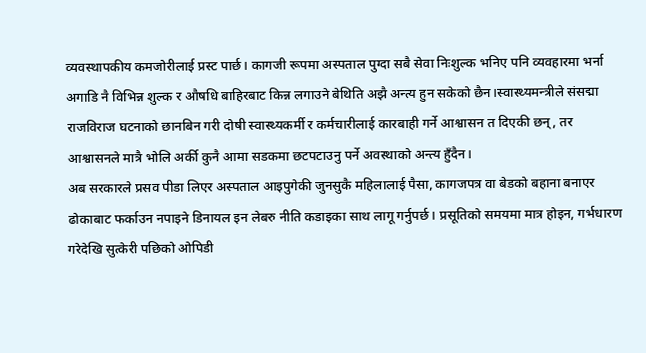व्यवस्थापकीय कमजोरीलाई प्रस्ट पार्छ। कागजी रूपमा अस्पताल पुग्दा सबै सेवा निःशुल्क भनिए पनि व्यवहारमा भर्ना अगाडि नै विभिन्न शुल्क र औषधि बाहिरबाट किन्न लगाउने बेथिति अझै अन्त्य हुन सकेको छैन।स्वास्थ्यमन्त्रीले संसद्मा राजविराज घटनाको छानबिन गरी दोषी स्वास्थ्यकर्मी र कर्मचारीलाई कारबाही गर्ने आश्वासन त दिएकी छन्, तर आश्वासनले मात्रै भोलि अर्की कुनै आमा सडकमा छटपटाउनु पर्ने अवस्थाको अन्त्य हुँदैन।
अब सरकारले प्रसव पीडा लिएर अस्पताल आइपुगेकी जुनसुकै महिलालाई पैसा, कागजपत्र वा बेडको बहाना बनाएर ढोकाबाट फर्काउन नपाइने डिनायल इन लेबरु नीति कडाइका साथ लागू गर्नुपर्छ। प्रसूतिको समयमा मात्र होइन, गर्भधारण गरेदेखि सुत्केरी पछिको ओपिडी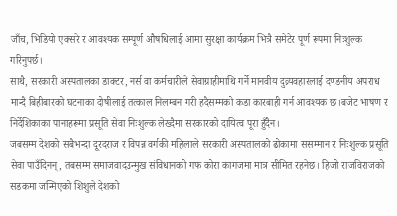जाँच, भिडियो एक्सरे र आवश्यक सम्पूर्ण औषधिलाई आमा सुरक्षा कार्यक्रम भित्रै समेटेर पूर्ण रूपमा निःशुल्क गरिनुपर्छ।
साथै, सरकारी अस्पतालका डाक्टर, नर्स वा कर्मचारीले सेवाग्राहीमाथि गर्ने मानवीय दुव्र्यवहारलाई दण्डनीय अपराध मान्दै बिहीबारको घटनाका दोषीलाई तत्काल निलम्बन गरी हदैसम्मको कडा कारबाही गर्न आवश्यक छ।बजेट भाषण र निर्देशिकाका पानाहरूमा प्रसूति सेवा निःशुल्क लेख्दैमा सरकारको दायित्व पूरा हुँदैन।
जबसम्म देशको सबैभन्दा दूरदराज र विपन्न वर्गकी महिलाले सरकारी अस्पतालको ढोकामा ससम्मान र निःशुल्क प्रसूति सेवा पाउँदिनन्, तबसम्म समाजवादउन्मुख संविधानको गफ कोरा कागजमा मात्र सीमित रहनेछ। हिजो राजविराजको सडकमा जन्मिएको शिशुले देशको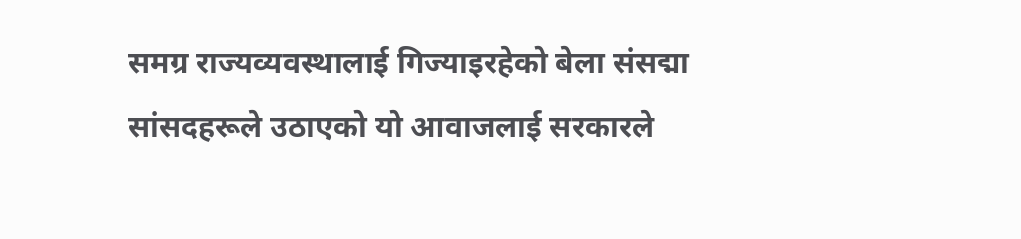समग्र राज्यव्यवस्थालाई गिज्याइरहेको बेला संसद्मा सांसदहरूले उठाएको यो आवाजलाई सरकारले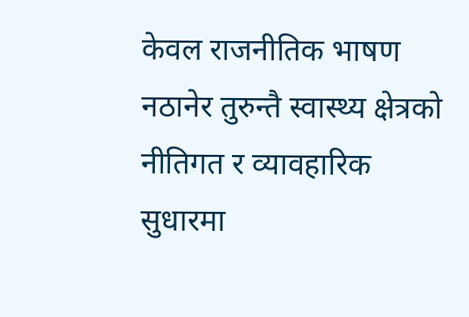केवल राजनीतिक भाषण नठानेर तुरुन्तै स्वास्थ्य क्षेत्रको नीतिगत र व्यावहारिक सुधारमा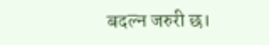बदल्न जरुरी छ।